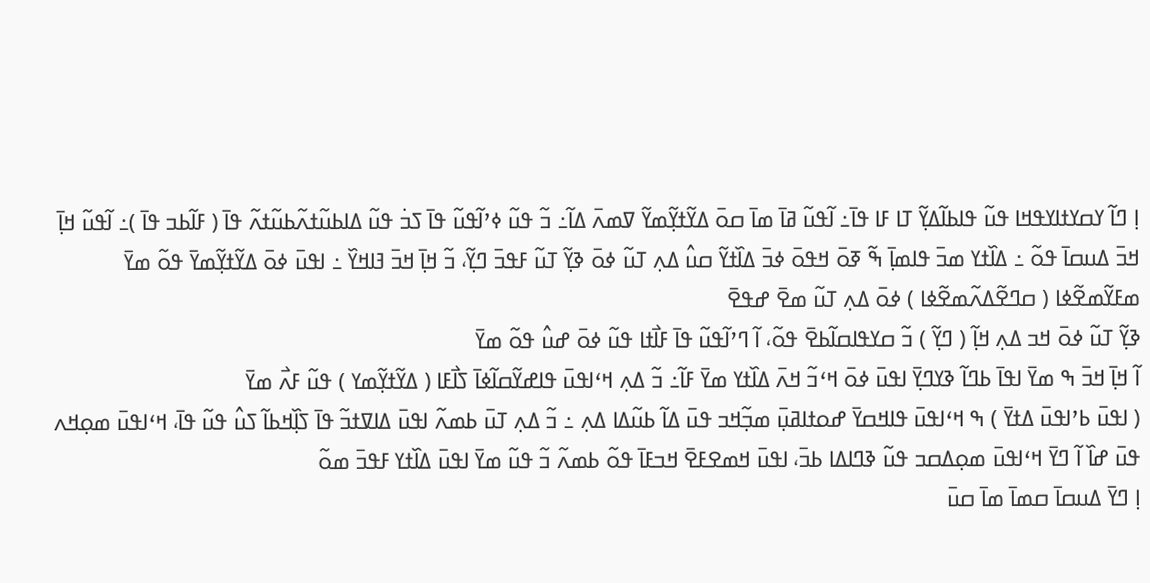ߊ߲ ߣߊ߬ ߌߛߌߙߊߌߟߞߊ ߟߎ߬ ߟߊߕߊ߬ߡߌ߲߬ ߠߊ ߓߊ ߟߊ߫߸ ߊ߬ߟߎ߬ ߥߊ߫ ߘߊ߫ ߛߋ߫ ߡߌ߬ߙߌ߲߬ߘߌ߬ ߜߘߍ߫ ߡߊ߬߸ ߏ߬ ߟߎ߬ ߦߴߊ߬ߟߎ߬ ߟߊ߫ ߖߏ߭ ߟߎ߬ ߡߊߕߎ߬ߙߍ߬ߕߎ߬ߙߍ߬ ߟߊ߫ ( ߓߊ߬ߕߏ ߟߊ߫ )߸ ߊ߬ߟߎ߬ ߞߊ߲߫ ߞߏ߫ ߡߎߛߊ߫ ߟߋ߬ ߸ ߡߊ߰ߙߌ ߘߏ߫ ߟߊߘߊ߲߫ ߒ߬ ߧߋ߫ ߞߟߋ߫ ߦߏ߫ ߡߊ߰ߙߌ߬ ߛߎ߮ ߡߍ߲ ߠߎ߬ ߦߋ߫ ߢߌ߲߬ ߠߎ߬ ߓߟߏ߫ ߣߌ߲߬، ߏ߬ ߞߊ߲߫ ߞߏ߫ ߔߊߞߌ߰ ߸ ߊߟߎ߫ ߦߋ߫ ߡߌ߬ߙߌ߲߬ߘߌ߫ ߟߋ߬ ߘߌ߫ ߘߓߌ߬ߘߐ߬ߦߊ ( ߛߣߐ߬ߡߍ߬ߘߐ߬ߦߊ ) ߦߋ߫ ߡߍ߲ ߠߎ߬ ߘߐ߫ ߝߟߐ߫
ߢߌ߲߬ ߠߎ߬ ߦߋ߫ ߞߏ ߡߍ߲ ߞߊ߲߬ ( ߣߌ߲߬ ) ߏ߬ ߛߌߟߊߛߊ߬ߕߐ߫ ߟߋ߬، ߊ߬ ߣߴߊ߬ߟߎ߬ ߟߊ߫ ߓߊ߯ߙߊ ߟߎ߬ ߦߋ߫ ߝߎ߮ ߟߋ߬ ߘߌ߫
ߊ߬ ߞߊ߲߫ ߞߏ߫ ߒ ߘߌ߫ ߊߟߊ߫ ߕߣߊ߬ ߢߌߣߌ߲߫ ߊߟߎ߫ ߦߋ߫ ߞߵߏ߬ ߞߍ߫ ߡߊ߰ߙߌ ߘߌ߫ ߓߊ߬߸ ߏ߬ ߡߍ߲ ߞߵߊߟߎ߫ ߟߊߝߌ߬ߛߊ߬ߦߊ߫ ߖߊ߯ߓߊ ( ߡߌ߬ߙߌ߲߬ߘߌ ) ߟߎ߬ ߓߍ߯ ߘߌ߫
( ߊߟߎ߫ ߕߴߊߟߎ߫ ߡߙߌ߫ ) ߒ ߞߵߊߟߎ߫ ߟߊߞߛߌ߫ ߝߋߙߊߥߎ߲߫ ߘߏ߲߬ߞߏ ߟߎ߫ ߡߊ߬ ߕߎ߬ߡߊ ߡߍ߲ ߸ ߏ߬ ߡߍ߲ ߠߎ߫ ߕߘߍ߬ ߊߟߎ߫ ߡߊߜߙߏ߬ ߟߊ߫ ߖߊ߲߰ߞߕߊ߬ ߖߎ߮ ߟߎ߬ ߟߊ߫، ߞߵߊߟߎ߫ ߘߋ߲ߞߍ ߟߎ߫ ߝߊ߰ ߊ߬ ߣߌ߫ ߞߵߊߟߎ߫ ߘߋ߲ߡߛߏ ߟߎ߬ ߢߣߊߡߊ ߕߏ߫، ߊߟߎ߫ ߞߘߐߓߐ߫ ߞߏߓߊ߫ ߟߋ߬ ߕߘߍ߬ ߏ߬ ߟߎ߬ ߘߌ߫ ߊߟߎ߫ ߡߊ߰ߙߌ ߓߟߏ߫ ߘߋ߬
ߊ߲ ߣߌ߫ ߡߎߛߊ߫ ߛߘߊ߫ ߘߊ߫ ߛߎ߫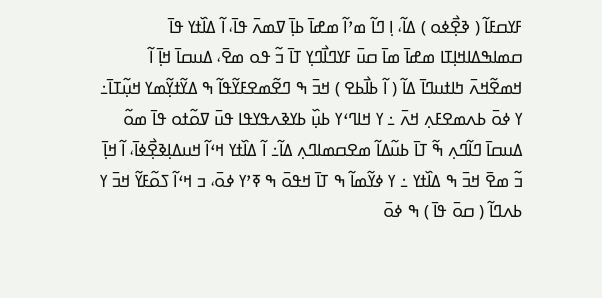ߓߌߛߓߊ߬ ( ߢߐ߲߯ߦߋ ) ߡߊ߬، ߊ߲ ߣߊ߬ ߘߴߊ߬ ߘߝߊ߫ ߕߊ߲߫ ߜߘߍ߫ ߟߊ߫، ߊ߬ ߡߊ߰ߙߌ ߟߊ߫ ߛߘߊߒߡߊߞߊ߲ߠߊ ߘߝߊ߫ ߘߊ߫ ߛߎ߫ ߓߌߣߊ߯ߣߌ߲ ߠߊ߫ ߏ߬ ߟߋ ߘߐ߫، ߡߎߛߊ߫ ߞߊ߲߫ ߊ߬ ߞߘߐ߬ߞߍ߫ ߤߊߙߎߣߊ߫ ߡߊ߬ ( ߊ߬ ߕߊ߯ߕߐ ) ߞߏ߫ ߒ ߣߐ߬ߘߐߓߌ߬ߟߊ߬ ߒ ߡߌ߬ߙߌ߲߬ߘߌ ߞߎ߲߬ߠߊ߫߸ ߌ ߦߋ߫ ߕߍߘߐߓߍ߲ ߞߍ߫ ߸ ߌ ߞߊߣߵߌ ߕߎ߲߰ ߕߌߢߍߟߌߟߊ ߟߎ߫ ߜߋ߬ߙߋ ߟߊ߫ ߘߋ߬
ߡߎߛߊ߫ ߣߊ߬ߣߍ߲ ߒ߬ ߠߊ߫ ߕߎ߬ߡߊ߬ ߘߐߛߘߊߣߍ߲ ߡߊ߬߸ ߊ߬ ߡߊ߰ߙߌ ߞߵߊ߬ ߞߎߡߊ߲ߢߐ߲߯ߦߊ߫، ߊ߬ ߞߊ߲߫ ߏ߬ ߘߐ߫ ߞߏ߫ ߒ ߡߊ߰ߙߌ ߸ ߌ ߦߌ߬ߘߊ߬ ߒ ߠߊ߫ ߞߟߋ߫ ߒ ߧߴߌ ߦߋ߫، ߏ ߞߵߊ߬ ߖߋ߬ߓߌ߬ ߞߏ߫ ߌ ߕߍߣߊ߬ ( ߛߋ߫ ߟߊ߫ ) ߒ ߦߋ߫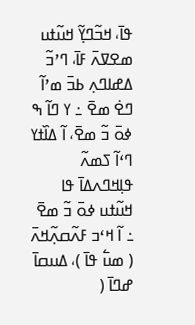ߟߊ߫، ߞߏ߬ߣߌ߲߬ ߞߎ߬ߙߎ ߘߐߜߍ߫ ߓߊ߫، ߣߴߏ߬ ߡߝߊߣߍ߲ ߕߏ߫ ߘߴߊ߬ ߣߐ߭ ߘߐ߫ ߸ ߌ ߣߊ߬ ߒ ߦߋ߫ ߏ߬ ߘߐ߫، ߊ߬ ߡߊ߰ߙߌ ߣߵߊ߬ ߖߘߍ߬ ߟߊ߲ߞߣߍߡߊ߫ ߟߊ ߞߎ߬ߙߎ ߦߋ߫ ߏ߬ ߘߐ߫ ߸ ߊ߬ ߞߵߏ ߓߍ߬ߛߍ߲߬ߞߍ߫ ( ߘߎ߱ ߟߊ߫ )، ߡߎߛߊ߫ ߝߣߊ߫ (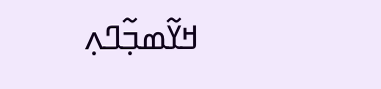ߞߌ߬ߘߏ߲߬ߣߍ߲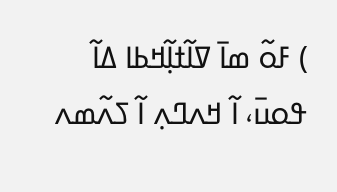) ߓߋ߬ ߘߊ߫ ߜߊ߬ߙߊ߲߬ߞߕߊ ߡߊ߬ ߟߋߎ߫، ߊ߬ ߞߍߣߍ߲ ߊ߬ ߖߍ߬ߘߍ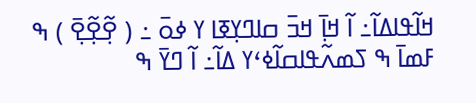ߞߊ߬ߟߊߡߊ߬߸ ߊ߬ ߞߊ߲߫ ߞߏ߫ ߛߊߣߌ߲ߧߊ ߌ ߦߋ߫ ߸ ( ߐ߲߬ߐ߲߬ߐ߲߫ ) ߒ ߓߘߊ߫ ߒ ߖߘߍ߬ߟߊߛߊ߬ߦߵߌ ߡߊ߬߸ ߊ߬ ߣߌ߫ ߒ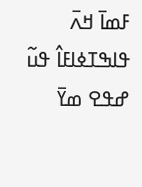ߓߘߊ߫ ߞߍ߫ ߟߊߒߠߦߊߓߊ߮ ߟߎ߬ ߝߟߐ ߘߌ߫